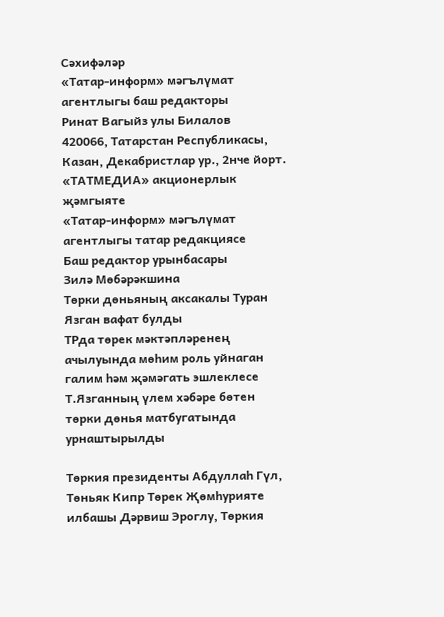Сәхифәләр
«Татар-информ» мәгълүмат агентлыгы баш редакторы
Ринат Вагыйз улы Билалов
420066, Татарстан Республикасы, Казан, Декабристлар ур., 2нче йорт.
«ТАТМЕДИА» акционерлык җәмгыяте
«Татар-информ» мәгълүмат агентлыгы татар редакциясе
Баш редактор урынбасары
Зилә Мөбәрәкшина
Төрки дөньяның аксакалы Туран Язган вафат булды
ТРда төрек мәктәпләренең ачылуында мөһим роль уйнаган галим һәм җәмәгать эшлеклесе Т.Язганның үлем хәбәре бөтен төрки дөнья матбугатында урнаштырылды

Төркия президенты Абдуллаһ Гүл, Төньяк Кипр Төрек Җөмһурияте илбашы Дәрвиш Эроглу, Төркия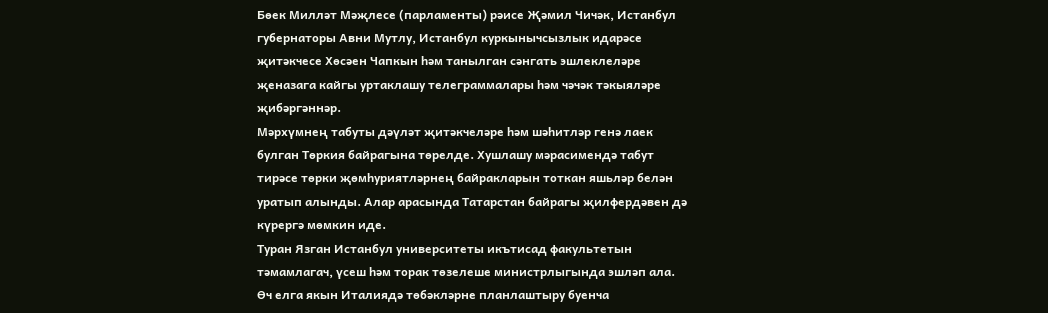Бөек Милләт Мәҗлесе (парламенты) рәисе Җәмил Чичәк, Истанбул губернаторы Авни Мутлу, Истанбул куркынычсызлык идарәсе җитәкчесе Хөсәен Чапкын һәм танылган сәнгать эшлеклеләре җеназага кайгы уртаклашу телеграммалары һәм чәчәк тәкыяләре җибәргәннәр.
Мәрхүмнең табуты дәүләт җитәкчеләре һәм шәһитләр генә лаек булган Төркия байрагына төрелде. Хушлашу мәрасимендә табут тирәсе төрки җөмһуриятләрнең байракларын тоткан яшьләр белән уратып алынды. Алар арасында Татарстан байрагы җилфердәвен дә күрергә мөмкин иде.
Туран Язган Истанбул университеты икътисад факультетын тәмамлагач, үсеш һәм торак төзелеше министрлыгында эшләп ала. Өч елга якын Италиядә төбәкләрне планлаштыру буенча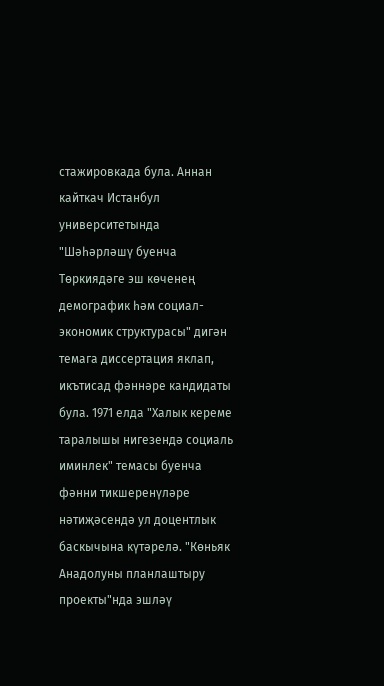стажировкада була. Аннан кайткач Истанбул университетында "Шәһәрләшү буенча Төркиядәге эш көченең демографик һәм социал-экономик структурасы" дигән темага диссертация яклап, икътисад фәннәре кандидаты була. 1971 елда "Халык кереме таралышы нигезендә социаль иминлек" темасы буенча фәнни тикшеренүләре нәтиҗәсендә ул доцентлык баскычына күтәрелә. "Көньяк Анадолуны планлаштыру проекты"нда эшләү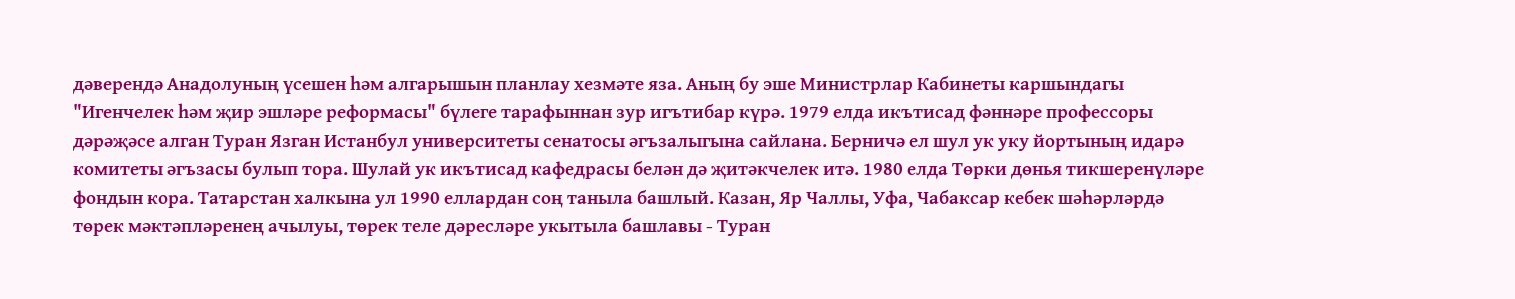дәверендә Анадолуның үсешен һәм алгарышын планлау хезмәте яза. Аның бу эше Министрлар Кабинеты каршындагы "Игенчелек һәм җир эшләре реформасы" бүлеге тарафыннан зур игътибар күрә. 1979 елда икътисад фәннәре профессоры дәрәҗәсе алган Туран Язган Истанбул университеты сенатосы әгъзалыгына сайлана. Берничә ел шул ук уку йортының идарә комитеты әгъзасы булып тора. Шулай ук икътисад кафедрасы белән дә җитәкчелек итә. 1980 елда Төрки дөнья тикшеренүләре фондын кора. Татарстан халкына ул 1990 еллардан соң таныла башлый. Казан, Яр Чаллы, Уфа, Чабаксар кебек шәһәрләрдә төрек мәктәпләренең ачылуы, төрек теле дәресләре укытыла башлавы - Туран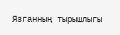Язганның тырышлыгы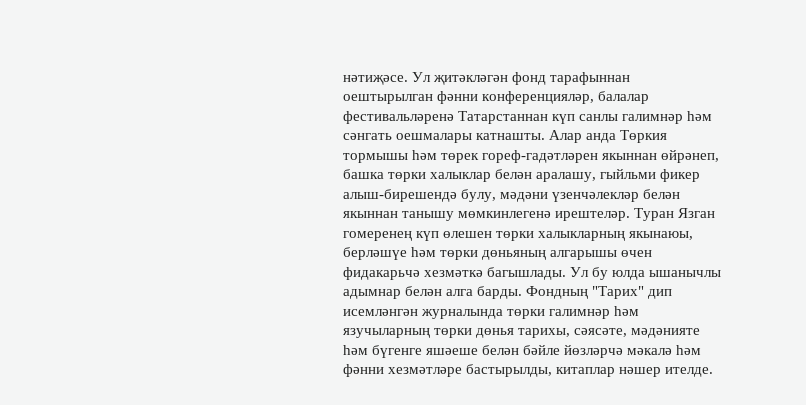нәтиҗәсе. Ул җитәкләгән фонд тарафыннан оештырылган фәнни конференцияләр, балалар фестивальләренә Татарстаннан күп санлы галимнәр һәм сәнгать оешмалары катнашты. Алар анда Төркия тормышы һәм төрек гореф-гадәтләрен якыннан өйрәнеп, башка төрки халыклар белән аралашу, гыйльми фикер алыш-бирешендә булу, мәдәни үзенчәлекләр белән якыннан танышу мөмкинлегенә ирештеләр. Туран Язган гомеренең күп өлешен төрки халыкларның якынаюы, берләшүе һәм төрки дөньяның алгарышы өчен фидакарьчә хезмәткә багышлады. Ул бу юлда ышанычлы адымнар белән алга барды. Фондның "Тарих" дип исемләнгән журналында төрки галимнәр һәм язучыларның төрки дөнья тарихы, сәясәте, мәдәнияте һәм бүгенге яшәеше белән бәйле йөзләрчә мәкалә һәм фәнни хезмәтләре бастырылды, китаплар нәшер ителде.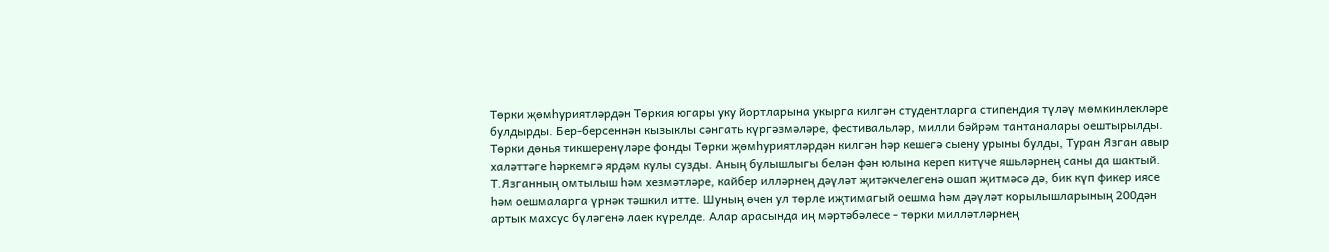Төрки җөмһуриятләрдән Төркия югары уку йортларына укырга килгән студентларга стипендия түләү мөмкинлекләре булдырды. Бер-берсеннән кызыклы сәнгать күргәзмәләре, фестивальләр, милли бәйрәм тантаналары оештырылды. Төрки дөнья тикшеренүләре фонды Төрки җөмһуриятләрдән килгән һәр кешегә сыену урыны булды, Туран Язган авыр халәттәге һәркемгә ярдәм кулы сузды. Аның булышлыгы белән фән юлына кереп китүче яшьләрнең саны да шактый. Т.Язганның омтылыш һәм хезмәтләре, кайбер илләрнең дәүләт җитәкчелегенә ошап җитмәсә дә, бик күп фикер иясе һәм оешмаларга үрнәк тәшкил итте. Шуның өчен ул төрле иҗтимагый оешма һәм дәүләт корылышларының 200дән артык махсус бүләгенә лаек күрелде. Алар арасында иң мәртәбәлесе - төрки милләтләрнең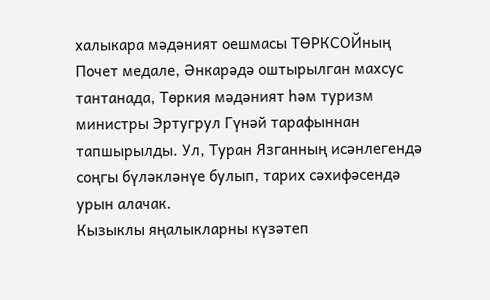халыкара мәдәният оешмасы ТӨРКСОЙның Почет медале, Әнкарәдә оштырылган махсус тантанада, Төркия мәдәният һәм туризм министры Эртугрул Гүнәй тарафыннан тапшырылды. Ул, Туран Язганның исәнлегендә соңгы бүләкләнүе булып, тарих сәхифәсендә урын алачак.
Кызыклы яңалыкларны күзәтеп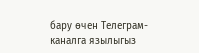бару өчен Телеграм-каналга язылыгыз